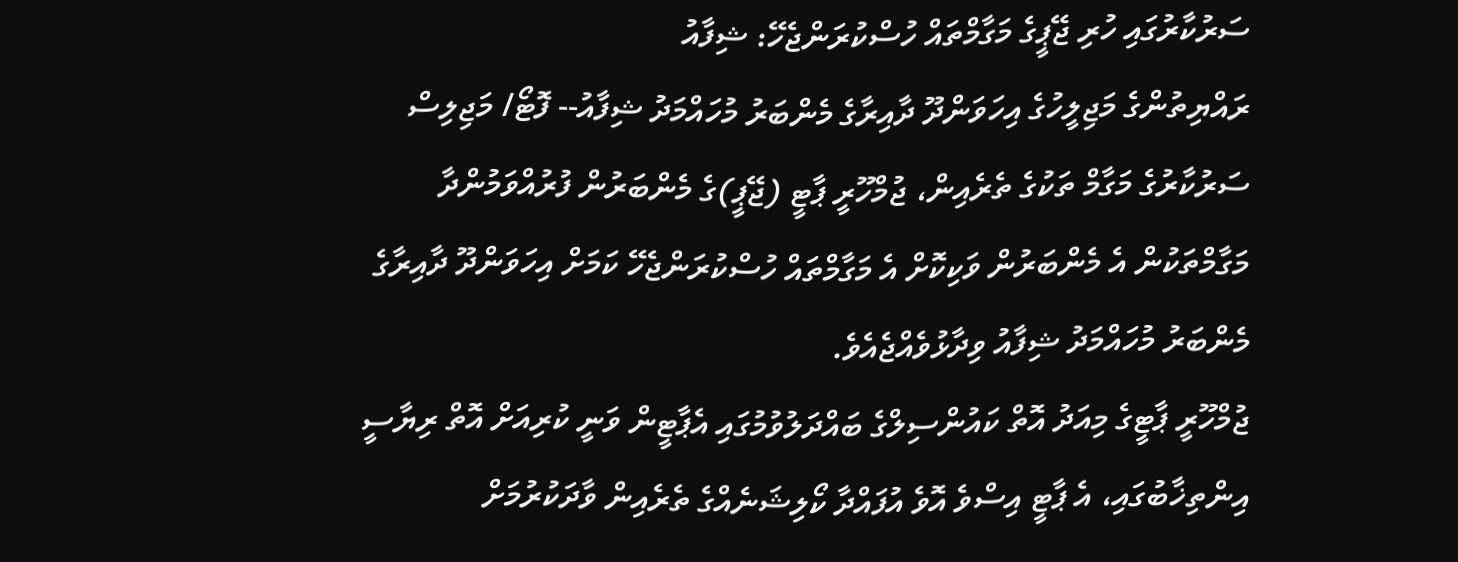ސަރުކާރުގައި ހުރި ޖޭޕީގެ މަގާމްތައް ހުސްކުރަންޖެހޭ: ޝިފާއު
ރައްޔިތުންގެ މަޖިލީހުގެ އިހަވަންދޫ ދާއިރާގެ މެންބަރު މުހައްމަދު ޝިފާއު-- ފޮޓޯ/ މަޖިލިސް
ސަރުކާރުގެ މަގާމް ތަކުގެ ތެރެއިން، ޖުމްހޫރީ ޕާޓީ (ޖޭޕީ)ގެ މެންބަރުން ފުރުއްވަމުންދާ މަގާމްތަކުން އެ މެންބަރުން ވަކިކޮށް އެ މަގާމްތައް ހުސްކުރަންޖެހޭ ކަމަށް އިހަވަންދޫ ދާއިރާގެ މެންބަރު މުހައްމަދު ޝިފާއު ވިދާޅުވެއްޖެއެވެ.
ޖުމްހޫރީ ޕާޓީގެ މިއަދު އޮތް ކައުންސިލްގެ ބައްދަލުވުމުގައި އެޕާޓީން ވަނީ ކުރިއަށް އޮތް ރިޔާސީ އިންތިޚާބުގައި، އެ ޕާޓީ އިސްވެ އޮވެ އުފައްދާ ކޯލިޝަނެއްގެ ތެރެއިން ވާދަކުރުމަށް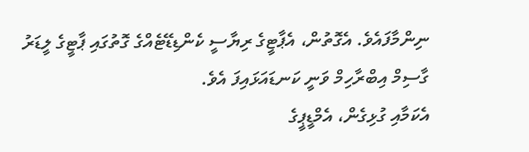ނިންމާފައެވެ. އެގޮތުން، އެޕާޓީގެ ރިޔާސީ ކެންޑިޑޭޓެއްގެ ގޮތުގައި ޕާޓީގެ ލީޑަރު ގާސިމް އިބްރާހިމް ވަނީ ކަނޑައަޅައިފަ އެވެ.
އެކަމާއި ގުޅިގެން، އެމްޑީޕީގެ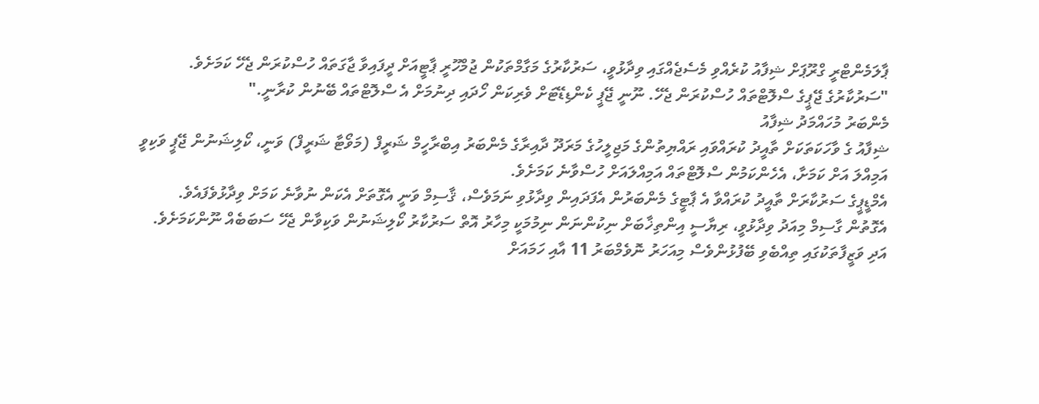ޕާލަމެންޓްރީ ގްރޫޕަށް ޝިފާއު ކުރެއްވި މެސެޖެއްގައި ވިދާޅުވީ، ސަރުކާރުގެ މަގާމްތަކުން ޖުމްހޫރީ ޕާޓީއަށް ދީފައިވާ ޖާގަތައް ހުސްކުރަން ޖެހޭ ކަމަށެވެ.
"ސަރުކާރުގެ ޖޭޕީގެ ސްލޮޓްތައް ހުސްކުރަން ޖެހޭ. ނޫނީ ޖޭޕީ ކެންޑިޑޭޓަށް ވެރިކަން ހޯދައި ދިނުމަށް އެ ސްލޮޓްތައް ބޭނުން ކުރާނީ."
މެންބަރު މުހައްމަދު ޝިފާއު
ޝިފާއު ގެ ވާހަކަތަކަށް ތާއީދު ކުރައްވައި ރައްޔިތުންގެ މަޖިލީހުގެ މަރަދޫ ދާއިރާގެ މެންބަރު އިބްރާހީމް ޝަރީފް (މަވޯޓާ ޝަރީފް) ވަނީ، ކޯލިޝަނުން ޖޭޕީ ވަކިވީ އަމިއްލަ އަށް ކަމަށާ، އެހެންކަމުން ސްލޮޓްތައް އަމިއްލައަށް ހުސްވާނެ ކަމަށެވެ.
އެމްޑީޕީގެ ސަރުކާރަށް ތާއީދު ކުރައްވާ އެ ޕާޓީގެ މެންބަރުން އެފަދައިން ވިދާޅުވި ނަމަވެސް، ޤާސިމް ވަނީ އެގޮތަށް އެކަން ނުވާނެ ކަމަށް ވިދާޅުވެފައެވެ. އެގޮތުން ގާސިމް މިއަދު ވިދާޅުވީ، ރިޔާސީ އިންތިޚާބަށް ނިކުންނަން ނިމުމަކީ މިހާރު އޮތް ސަރުކާރު ކޯލިޝަނުން ވަކިވާން ޖެހޭ ސަބަބެއް ނޫންކަމަށެވެ. އަދި ވަޒީފާތަކުގައި ތިއްބެވި ބޭފުޅުންވެސް މިއަހަރު ނޮވެމްބަރު 11 އާއި ހަމައަށް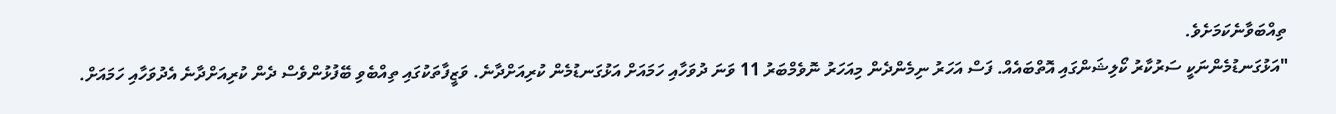ތިއްބަވާނެކަމަށެވެ.
"އަޅުގަނޑުމެންނަކީ ސަރުކާރު ކޯލިޝަންގައި އޮތްބައެއް. ފަސް އަހަރު ނިމެންދެން މިއަހަރު ނޮވެމްބަރު 11 ވަނަ ދުވަހާއި ހަމައަށް އަޅުގަނޑުމެން ކުރިއަށްދާނެ. ވަޒީފާތަކުގައި ތިއްބެވި ބޭފުޅުންވެސް ދެން ކުރިއަށްދާނެ އެދުވަހާއި ހަމައަށް.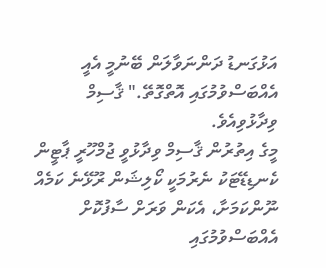އަޅުގަނޑު ދަންނަވާލަން ބޭނުމީ އެއީ އެއްބަސްވުމުގައި އޮތްގޮތޭ." ޤާސިމް ވިދާޅުވިއެވެ.
މީގެ އިތުރުން ޤާސިމް ވިދާޅުވީ ޖުމްހޫރީ ޕާޓީން ކެނޑިޑޭޓަކު ނެރުމަކީ ކޯލިޝަން ރޫޅޭނެ ކަމެއް ނޫންކަމަށާ، އެކަން ވަރަށް ސާފުކޮށް އެއްބަސްވުމުގައި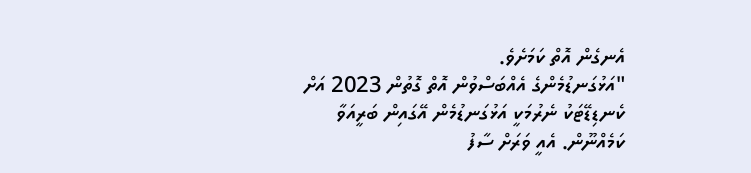އެނގެން އޮތް ކަމަށެވެ.
"އަޅުގަނޑުމެންގެ އެއްބަސްވުން އޮތް ގޮތުން 2023 އަށް ކެނޑިޑޭޓަކު ނެރުމަކީ އަޅުގަނޑުމެން އޭގައިން ބަރީއަވާ ކަމެއްނޫން. އެއީ ވަރަށް ސާފު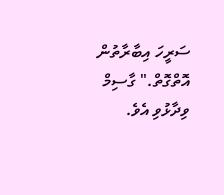ސަރީހަ އިބާރާތުން އޮތްގޮތް." ގާސިމް ވިދާޅުވި އެވެ.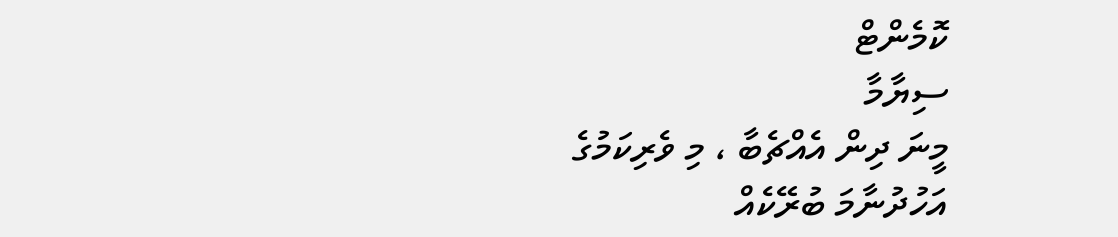ކޮމެންޓް
ސިޔާމާ
މީނަ ދިން އެއްޗެބާ ، މި ވެރިކަމުގެ އަހުދުނާމަ ބުރޭކެއް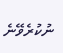ނުކުރެވޭނެ